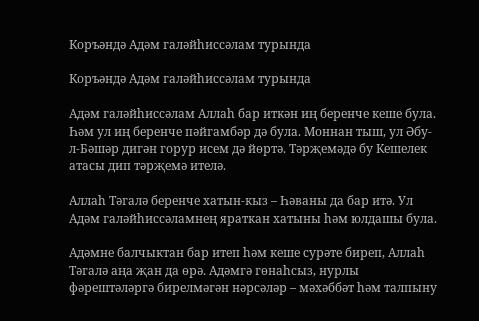Коръәндә Адәм галәйһиссәлам турында

Коръәндә Адәм галәйһиссәлам турында

Адәм галәйһиссәлам Аллаһ бар иткән иң беренче кеше була. Һәм ул иң беренче пәйгамбәр дә була. Моннан тыш, ул Әбу-л-Бәшәр дигән горур исем дә йөртә. Тәрҗемәдә бу Кешелек атасы дип тәрҗемә ителә.

Аллаһ Тәгалә беренче хатын-кыз – Һәваны да бар итә. Ул Адәм галәйһиссәламнең яраткан хатыны һәм юлдашы була.

Адәмне балчыктан бар итеп һәм кеше сурәте биреп, Аллаһ Тәгалә аңа җан да өрә. Адәмгә гөнаһсыз, нурлы фәрештәләргә бирелмәгән нәрсәләр – мәхәббәт һәм талпыну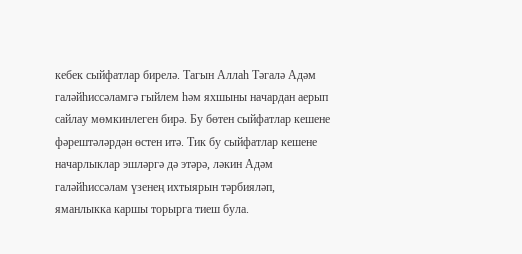кебек сыйфатлар бирелә. Тагын Аллаһ Тәгалә Адәм галәйһиссәламгә гыйлем һәм яхшыны начардан аерып сайлау мөмкинлеген бирә. Бу бөтен сыйфатлар кешене фәрештәләрдән өстен итә. Тик бу сыйфатлар кешене начарлыклар эшләргә дә этәрә, ләкин Адәм галәйһиссәлам үзенең ихтыярын тәрбияләп, яманлыкка каршы торырга тиеш була.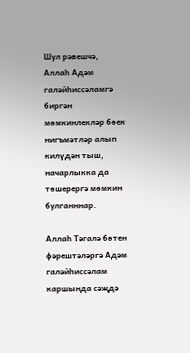Шул рәвешчә, Аллаһ Адәм галәйһиссәламгә биргән мөмкинлекләр бөек нигъмәтләр алып килүдән тыш, начарлыкка да төшерергә мөмкин булганннар.

Аллаһ Тәгалә бөтен фәрештәләргә Адәм галәйһиссәлам каршында сәҗдә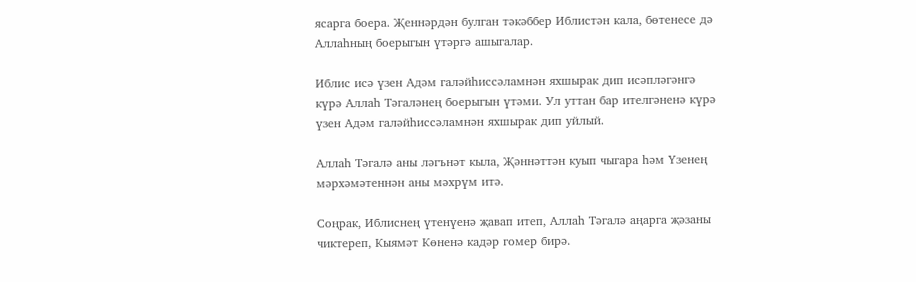ясарга боера. Җеннәрдән булган тәкәббер Иблистән кала, бөтенесе дә Аллаһның боерыгын үтәргә ашыгалар.

Иблис исә үзен Адәм галәйһиссәламнән яхшырак дип исәпләгәнгә күрә Аллаһ Тәгаләнең боерыгын үтәми. Ул уттан бар ителгәненә күрә үзен Адәм галәйһиссәламнән яхшырак дип уйлый.

Аллаһ Тәгалә аны ләгънәт кыла, Җәннәттән куып чыгара һәм Үзенең мәрхәмәтеннән аны мәхрүм итә.

Соңрак, Иблиснең үтенүенә җавап итеп, Аллаһ Тәгалә аңарга җәзаны чиктереп, Кыямәт Көненә кадәр гомер бирә.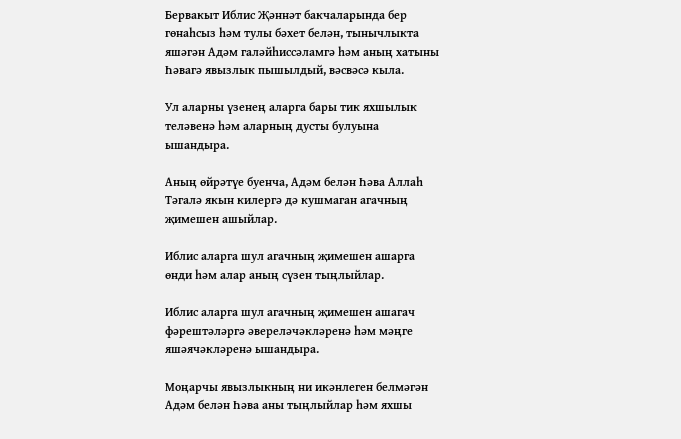Бервакыт Иблис Җәннәт бакчаларында бер гөнаһсыз һәм тулы бәхет белән, тынычлыкта яшәгән Адәм галәйһиссәламгә һәм аның хатыны Һәвагә явызлык пышылдый, вәсвәсә кыла.

Ул аларны үзенең аларга бары тик яхшылык теләвенә һәм аларның дусты булуына ышандыра.

Аның өйрәтүе буенча, Адәм белән Һәва Аллаһ Тәгалә якын килергә дә кушмаган агачның җимешен ашыйлар.

Иблис аларга шул агачның җимешен ашарга өнди һәм алар аның сүзен тыңлыйлар.

Иблис аларга шул агачның җимешен ашагач фәрештәләргә әвереләчәкләренә һәм мәңге яшәячәкләренә ышандыра.

Моңарчы явызлыкның ни икәнлеген белмәгән Адәм белән Һәва аны тыңлыйлар һәм яхшы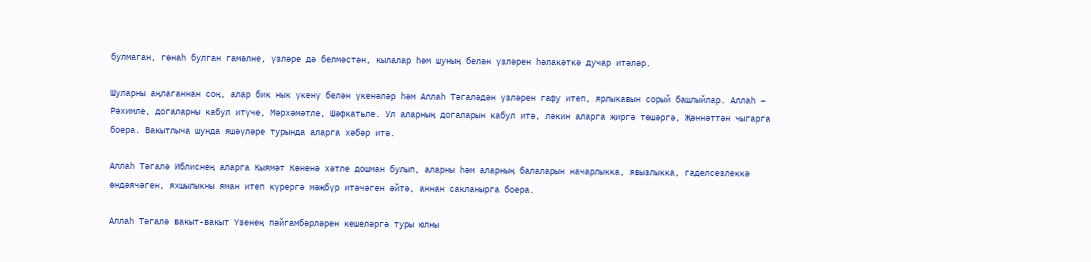булмаган, гөнаһ булган гамәлне, үзләре дә белмәстән, кылалар һәм шуның белән үзләрен һәлакәткә дучар итәләр.

Шуларны аңлаганнан соң, алар бик нык үкенү белән үкенәләр һәм Аллаһ Тәгаләдән үзләрен гафу итеп, ярлыкавын сорый башлыйлар. Аллаһ – Рәхимле, догаларны кабул итүче, Мәрхәмәтле, Шәфкатьле. Ул аларның догаларын кабул итә, ләкин аларга җиргә төшәргә, Җәннәттән чыгарга боера. Вакытлыча шунда яшәүләре турында аларга хәбәр итә.

Аллаһ Тәгалә Иблиснең аларга Кыямәт Көненә хәтле дошман булып, аларны һәм аларның балаларын начарлыкка, явызлыкка, гаделсезлеккә өндәячәген, яхшылыкны яман итеп күрергә мәҗбүр итәчәген әйтә, аннан сакланырга боера.

Аллаһ Тәгалә вакыт-вакыт Үзенең пәйгамбәрләрен кешеләргә туры юлны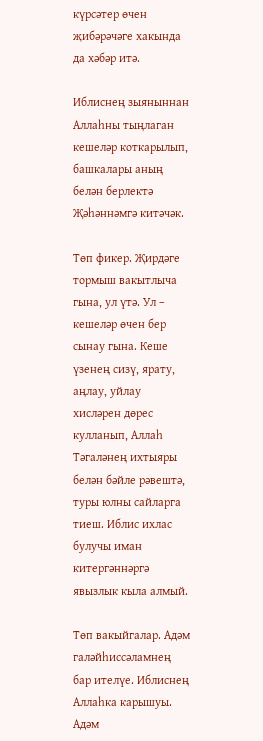күрсәтер өчен җибәрәчәге хакында да хәбәр итә.

Иблиснең зыяныннан Аллаһны тыңлаган кешеләр коткарылып, башкалары аның белән берлектә Җәһәннәмгә китәчәк.

Төп фикер. Җирдәге тормыш вакытлыча гына, ул үтә. Ул – кешеләр өчен бер сынау гына. Кеше үзенең сизү, ярату, аңлау, уйлау хисләрен дөрес кулланып, Аллаһ Тәгаләнең ихтыяры белән бәйле рәвештә, туры юлны сайларга тиеш. Иблис ихлас булучы иман китергәннәргә явызлык кыла алмый.

Төп вакыйгалар. Адәм галәйһиссәламнең бар ителүе. Иблиснең Аллаһка карышуы. Адәм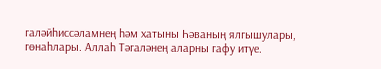галәйһиссәламнең һәм хатыны Һәваның ялгышулары, гөнаһлары. Аллаһ Тәгаләнең аларны гафу итүе.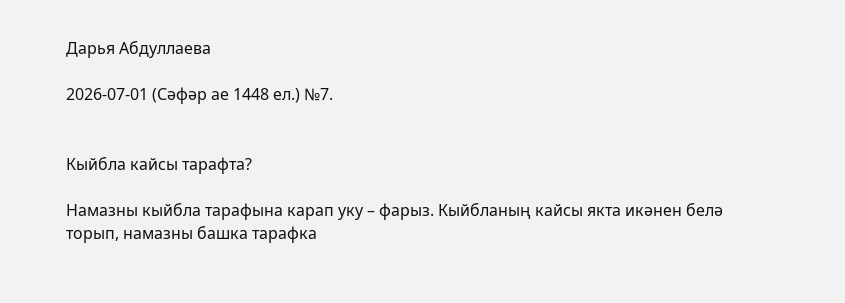Дарья Абдуллаева

2026-07-01 (Сәфәр ае 1448 ел.) №7.


Кыйбла кайсы тарафта?

Намазны кыйбла тарафына карап уку – фарыз. Кыйбланың кайсы якта икәнен белә торып, намазны башка тарафка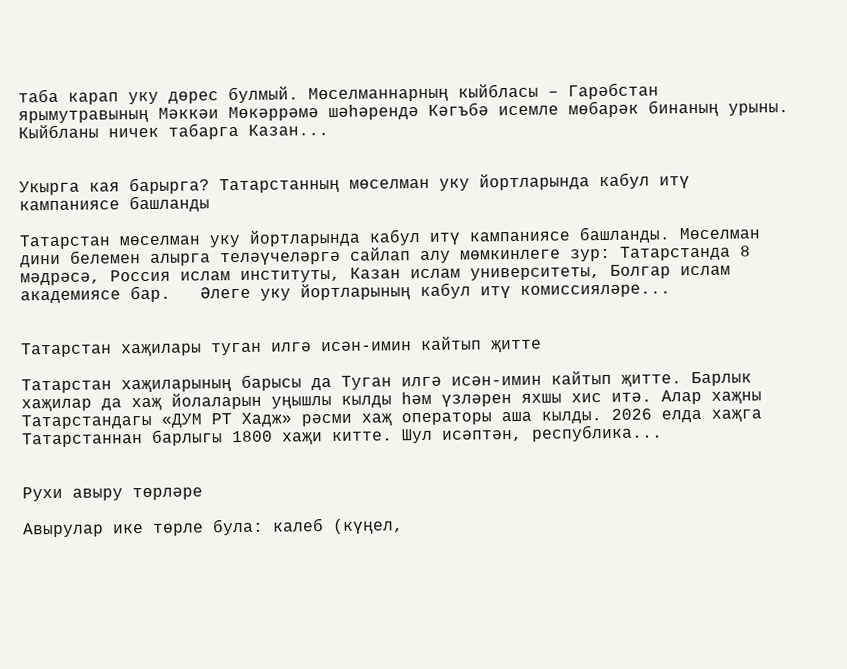таба карап уку дөрес булмый. Мөселманнарның кыйбласы – Гарәбстан ярымутравының Мәккәи Мөкәррәмә шәһәрендә Кәгъбә исемле мөбарәк бинаның урыны.   Кыйбланы ничек табарга Казан...


Укырга кая барырга? Татарстанның мөселман уку йортларында кабул итү кампаниясе башланды

Татарстан мөселман уку йортларында кабул итү кампаниясе башланды. Мөселман дини белемен алырга теләүчеләргә сайлап алу мөмкинлеге зур: Татарстанда 8 мәдрәсә, Россия ислам институты, Казан ислам университеты, Болгар ислам академиясе бар.   Әлеге уку йортларының кабул итү комиссияләре...


Татарстан хаҗилары туган илгә исән-имин кайтып җитте

Татарстан хаҗиларының барысы да Туган илгә исән-имин кайтып җитте. Барлык хаҗилар да хаҗ йолаларын уңышлы кылды һәм үзләрен яхшы хис итә. Алар хаҗны Татарстандагы «ДУМ РТ Хадж» рәсми хаҗ операторы аша кылды. 2026 елда хаҗга Татарстаннан барлыгы 1800 хаҗи китте. Шул исәптән, республика...


Рухи авыру төрләре

Авырулар ике төрле була: калеб (күңел,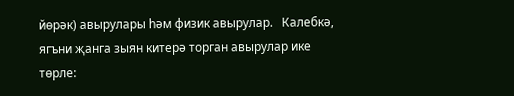йөрәк) авырулары һәм физик авырулар.   Калебкә, ягъни җанга зыян китерә торган авырулар ике төрле: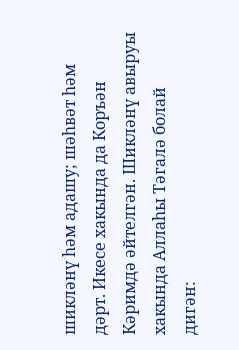шикләнү һәм адашу; шәһвәт һәм дәрт. Икесе хакында да Коръән Кәримдә әйтелгән. Шикләнү авыруы хакында Аллаһы Тәгалә болай дигән: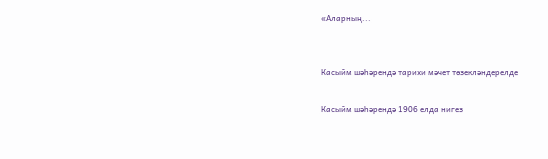«Аларның...


Касыйм шәһәрендә тарихи мәчет төзекләндерелде

Касыйм шәһәрендә 1906 елда нигез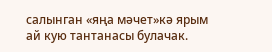салынган «яңа мәчет»кә ярым ай кую тантанасы булачак.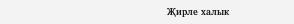Җирле халык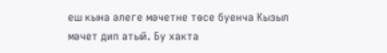еш кына әлеге мәчетне төсе буенча Кызыл мәчет дип атый. Бу хакта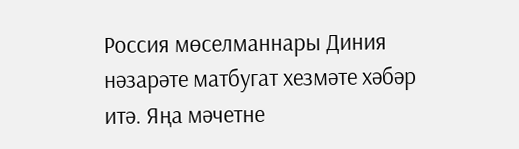Россия мөселманнары Диния нәзарәте матбугат хезмәте хәбәр итә. Яңа мәчетне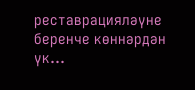реставрацияләүне беренче көннәрдән үк...